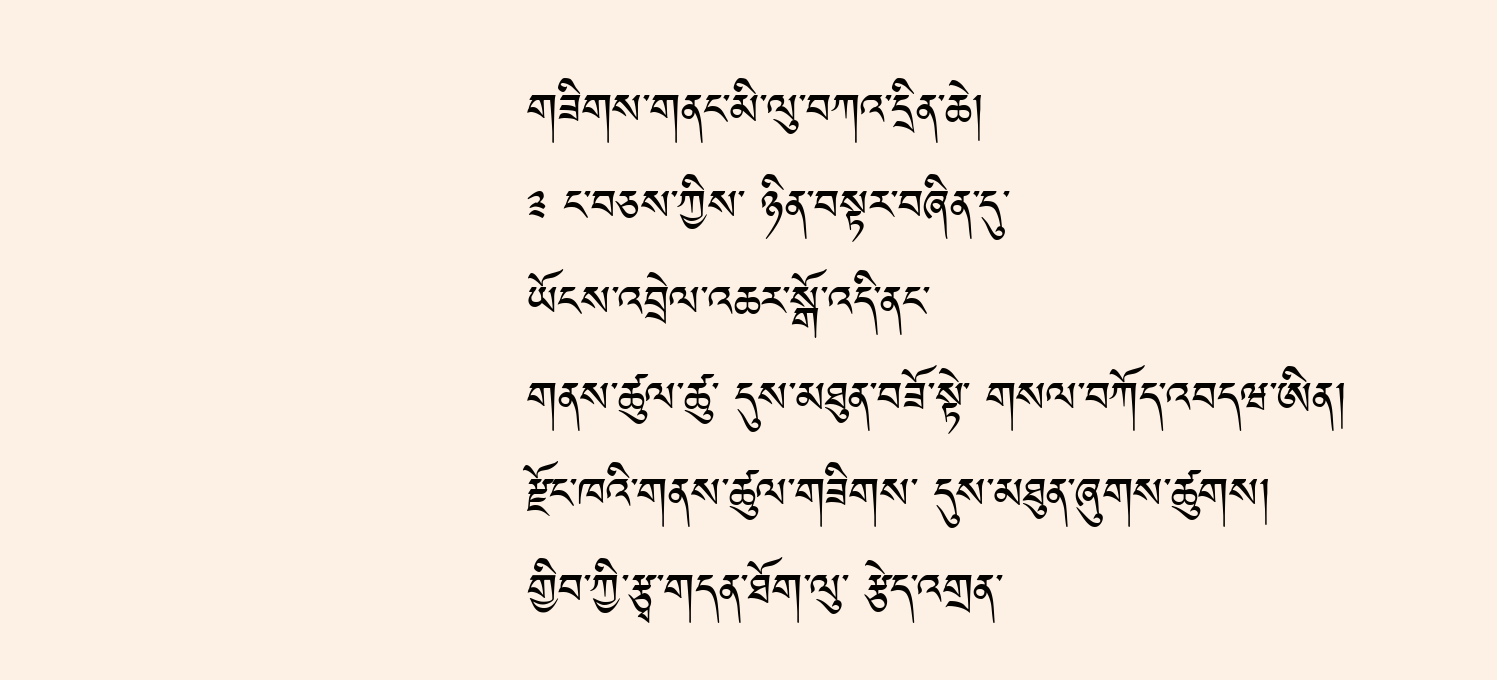གཟིགས་གནང་མི་ལུ་བཀའ་དྲིན་ཆེ།
༉ ང་བཅས་ཀྱིས་ ཉིན་བསྟར་བཞིན་དུ་
ཡོངས་འབྲེལ་འཆར་སྒོ་འདི་ནང་
གནས་ཚུལ་ཚུ་ དུས་མཐུན་བཟོ་སྟེ་ གསལ་བཀོད་འབདཝ་ཨིན།
རྫོང་ཁའི་གནས་ཚུལ་གཟིགས་ དུས་མཐུན་ཞུགས་ཚུགས།
གྱིབ་ཀྱི་རྩྭ་གདན་ཐོག་ལུ་ རྩེད་འགྲན་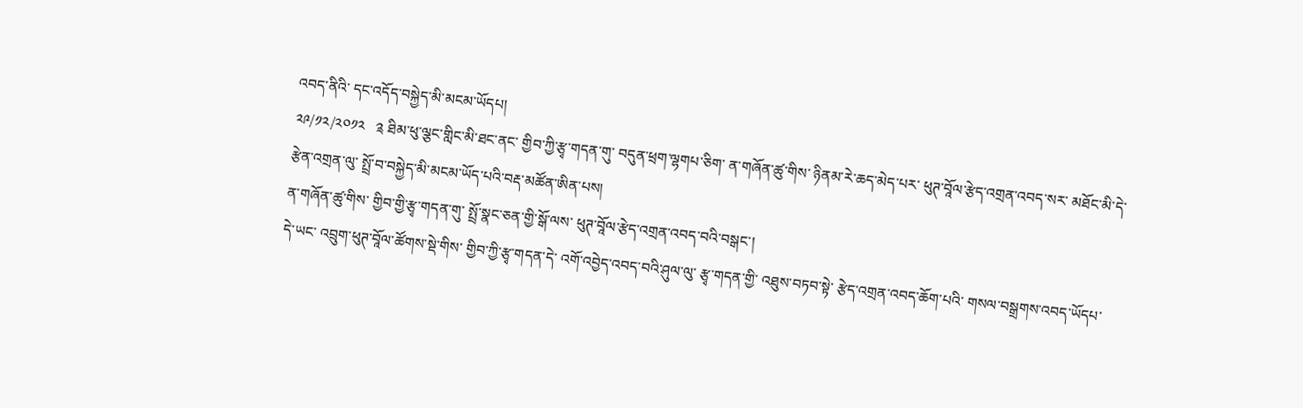འབད་ནིའི་ དང་འདོད་བསྐྱེད་མི་མངམ་ཡོདཔ།
༢༩/༡༢/༢༠༡༢   ༉ ཐིམ་ཕུ་ལྕང་གླིང་མི་ཐང་ནང་ གྱིབ་ཀྱི་རྩྭ་གདན་གུ་ བདུན་ཕྲག་ལྷགཔ་ཅིག་ ན་གཞོན་ཚུ་གིས་ ཉིནམ་རེ་ཆད་མེད་པར་ ཕུཊ་བཱོལ་རྩེད་འགྲན་འབད་སར་ མཐོང་མི་དེ་ རྩེན་འགྲན་ལུ་ སྤྲོ་བ་བསྐྱེད་མི་མངམ་ཡོད་པའི་བརྡ་མཚོན་ཨིན་པས།
ན་གཞོན་ཚུ་གིས་ གྱིབ་གྱི་རྩྭ་གདན་གུ་ སྤྲོ་སྣང་ཅན་གྱི་སྒོ་ལས་ ཕུཊ་བཱོལ་རྩེད་འགྲན་འབད་བའི་བསྒང་།
དེ་ཡང་ འབྲུག་ཕུཊ་བཱོལ་ཚོགས་སྡེ་གིས་ གྱིབ་ཀྱི་རྩྭ་གདན་དེ་ འགོ་འབྱེད་འབད་བའི་ཤུལ་ལུ་ རྩྭ་གདན་གྱི་ འཐུས་བཏབ་སྟེ་ རྩེད་འགྲན་འབད་ཆོག་པའི་ གསལ་བསྒྲགས་འབད་ཡོདཔ་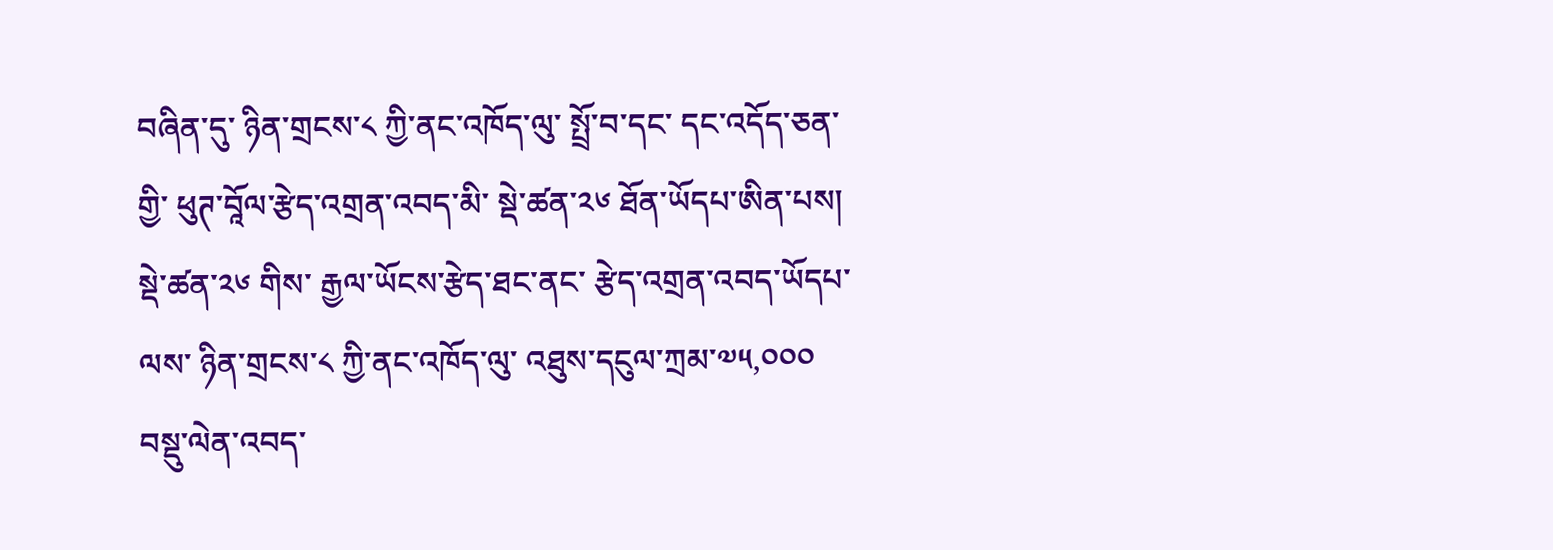བཞིན་དུ་ ཉིན་གྲངས་༨ ཀྱི་ནང་འཁོད་ལུ་ སྤྲོ་བ་དང་ དང་འདོད་ཅན་གྱི་ ཕུཊ་བཱོལ་རྩེད་འགྲན་འབད་མི་ སྡེ་ཚན་༢༦ ཐོན་ཡོདཔ་ཨིན་པས།
སྡེ་ཚན་༢༦ གིས་ རྒྱལ་ཡོངས་རྩེད་ཐང་ནང་ རྩེད་འགྲན་འབད་ཡོདཔ་ལས་ ཉིན་གྲངས་༨ ཀྱི་ནང་འཁོད་ལུ་ འཐུས་དངུལ་ཀྲམ་༧༥,༠༠༠ བསྡུ་ལེན་འབད་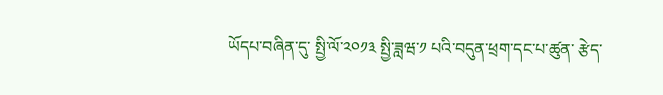ཡོདཔ་བཞིན་དུ་ སྤྱི་ལོ་༢༠༡༣ སྤྱི་ཟླཝ་༡ པའི་བདུན་ཕྲག་དང་པ་ཚུན་ རྩེད་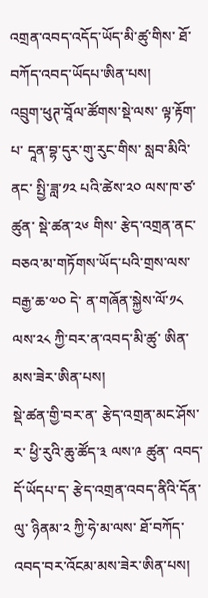འགྲན་འབད་འདོད་ཡོད་མི་ཚུ་གིས་ ཐོ་བཀོད་འབད་ཡོདཔ་ཨིན་པས།
འབྲུག་ཕུཊ་བཱོལ་ཚོགས་སྡེ་ལས་ ལྟ་རྟོག་པ་ དཱན་བྷ་དུར་གུ་རུང་གིས་ སླབ་མིའི་ནང་ སྤྱི་ཟླ་༡༢ པའི་ཚེས་༢༠ ལས་ཁ་ཙ་ཚུན་ སྡེ་ཚན་༢༦ གིས་ རྩེད་འགྲན་ནང་བཅའ་མ་གཏོགས་ཡོད་པའི་གྲས་ལས་ བརྒྱ་ཆ་༧༠ དེ་ ན་གཞོན་སྐྱེས་ལོ་༡༨ ལས་༢༨ ཀྱི་བར་ན་འབད་མི་ཚུ་ ཨིན་མས་ཟེར་ཨིན་པས།
སྡེ་ཚན་གྱི་བར་ན་ རྩེད་འགྲན་མང་ཤོས་ར་ ཕྱི་རུའི་ཆུ་ཚོད་༣ ལས་༩ ཚུན་ འབད་དོ་ཡོདཔ་ད་ རྩེད་འགྲན་འབད་ནིའི་དོན་ལུ་ ཉིནམ་༢ ཀྱི་ཧེ་མ་ལས་ ཐོ་བཀོད་འབད་བར་འོངམ་མས་ཟེར་ཨིན་པས།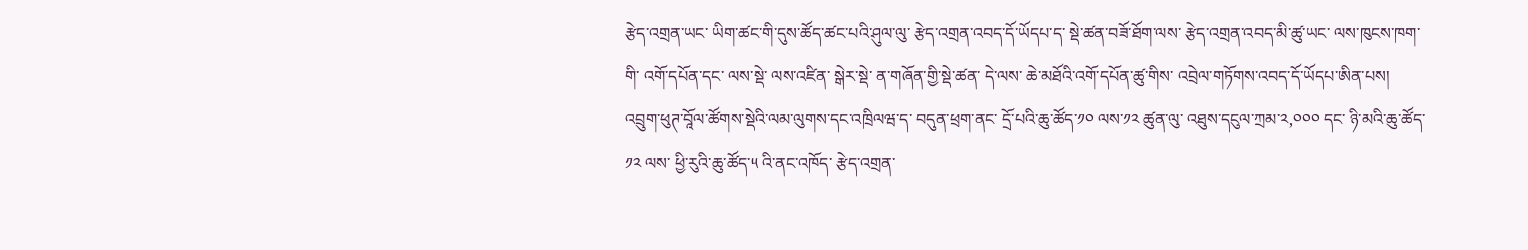རྩེད་འགྲན་ཡང་ ཡིག་ཚང་གི་དུས་ཚོད་ཚང་པའི་ཤུལ་ལུ་ རྩེད་འགྲན་འབད་དོ་ཡོདཔ་ད་ སྡེ་ཚན་བཟོ་ཐོག་ལས་ རྩེད་འགྲན་འབད་མི་ཚུ་ཡང་ ལས་ཁུངས་ཁག་གི་ འགོ་དཔོན་དང་ ལས་སྡེ་ ལས་འཛིན་ སྒེར་སྡེ་ ན་གཞོན་གྱི་སྡེ་ཚན་ དེ་ལས་ ཆེ་མཐོའི་འགོ་དཔོན་ཚུ་གིས་ འབྲེལ་གཏོགས་འབད་དོ་ཡོདཔ་ཨིན་པས།
འབྲུག་ཕུཊ་བཱོལ་ཚོགས་སྡེའི་ལམ་ལུགས་དང་འཁྲིལཝ་ད་ བདུན་ཕྲག་ནང་ དྲོ་པའི་ཆུ་ཚོད་༡༠ ལས་༡༢ ཚུན་ལུ་ འཐུས་དངུལ་ཀྲམ་༢,༠༠༠ དང་ ཉི་མའི་ཆུ་ཚོད་༡༢ ལས་ ཕྱི་རུའི་ཆུ་ཚོད་༥ འི་ནང་འཁོད་ རྩེད་འགྲན་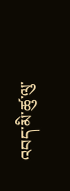འབད་མི་ཚུ་ལུ་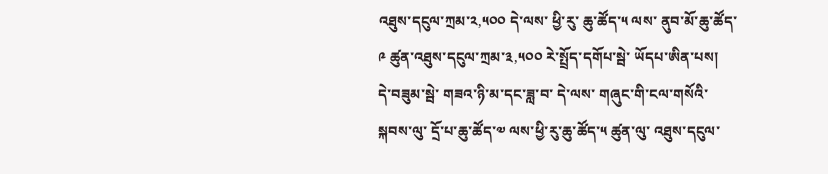འཐུས་དངུལ་ཀྲམ་༢,༥༠༠ དེ་ལས་ ཕྱི་རུ་ ཆུ་ཚོད་༥ ལས་ ནུབ་མོ་ཆུ་ཚོད་༩ ཚུན་འཐུས་དངུལ་ཀྲམ་༣,༥༠༠ རེ་སྤྲོད་དགོཔ་སྦེ་ ཡོདཔ་ཨིན་པས།
དེ་བཟུམ་སྦེ་ གཟའ་ཉི་མ་དང་ཟླ་བ་ དེ་ལས་ གཞུང་གི་ངལ་གསོའི་སྐབས་ལུ་ དྲོ་པ་ཆུ་ཚོད་༧ ལས་ཕྱི་རུ་ཆུ་ཚོད་༥ ཚུན་ལུ་ འཐུས་དངུལ་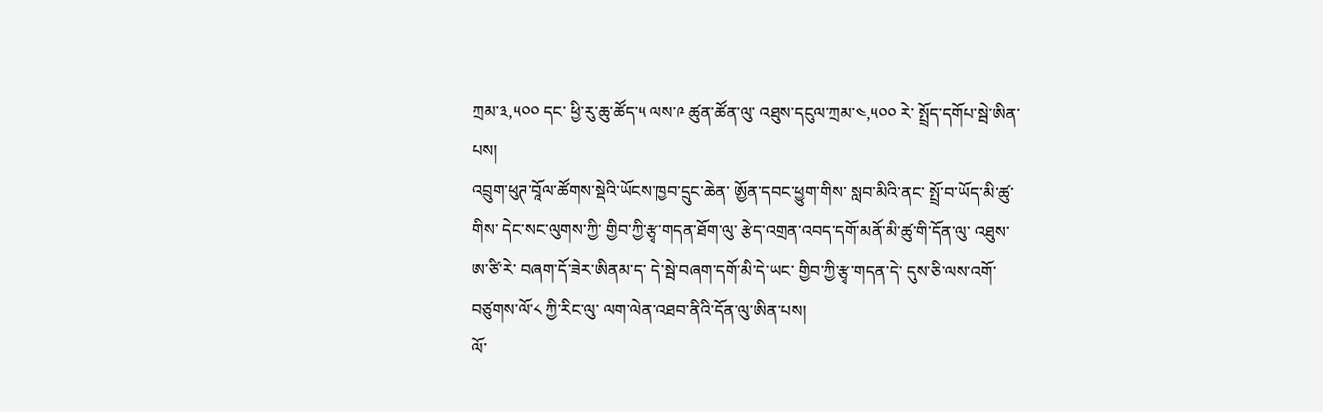ཀྲམ་༣,༥༠༠ དང་ ཕྱི་རུ་ཆུ་ཚོད་༥ ལས་༩ ཚུན་ཚོན་ལུ་ འཐུས་དངུལ་ཀྲམ་༤,༥༠༠ རེ་ སྤྲོད་དགོཔ་སྦེ་ཨིན་པས།
འབྲུག་ཕུཊ་བཱོལ་ཚོགས་སྡེའི་ཡོངས་ཁྱབ་དྲུང་ཆེན་ ཨྱོན་དབང་ཕྱུག་གིས་ སླབ་མིའི་ནང་ སྤྲོ་བ་ཡོད་མི་ཚུ་གིས་ དེང་སང་ལུགས་ཀྱི་ གྱིབ་ཀྱི་རྩྭ་གདན་ཐོག་ལུ་ རྩེད་འགྲན་འབད་དགོ་མནོ་མི་ཚུ་གི་དོན་ལུ་ འཐུས་ཨ་ཙི་རེ་ བཞག་དོ་ཟེར་ཨིནམ་ད་ དེ་སྦེ་བཞག་དགོ་མི་དེ་ཡང་ གྱིབ་ཀྱི་རྩྭ་གདན་དེ་ དུས་ཅི་ལས་འགོ་བཙུགས་ལོ་༨ ཀྱི་རིང་ལུ་ ལག་ལེན་འཐབ་ནིའི་དོན་ལུ་ཨིན་པས།
ལོ་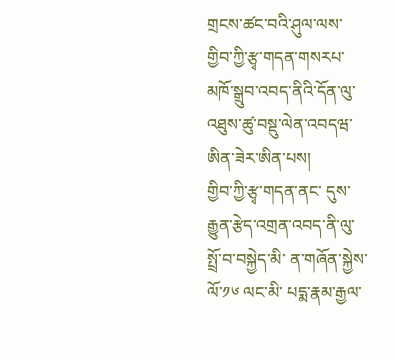གྲངས་ཚང་བའི་ཤུལ་ལས་ གྱིབ་ཀྱི་རྩྭ་གདན་གསརཔ་ མཁོ་སྒྲུབ་འབད་ནིའི་དོན་ལུ་ འཐུས་ཚུ་བསྡུ་ལེན་འབདཝ་ཨིན་ཟེར་ཨིན་པས།
གྱིབ་ཀྱི་རྩྭ་གདན་ནང་ དུས་རྒྱུན་རྩེད་འགྲན་འབད་ནི་ལུ་ སྤྲོ་བ་བསྐྱེད་མི་ ན་གཞོན་སྐྱེས་ལོ་༡༦ ལང་མི་ པདྨ་རྣམ་རྒྱལ་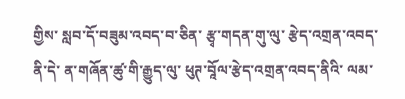གྱིས་ སླབ་དོ་བཟུམ་འབད་བ་ཅིན་ རྩྭ་གདན་གུ་ལུ་ རྩེད་འགྲན་འབད་ནི་དེ་ ན་གཞོན་ཚུ་གི་རྒྱུད་ལུ་ ཕུཊ་བཱོལ་རྩེད་འགྲན་འབད་ནིའི་ ལམ་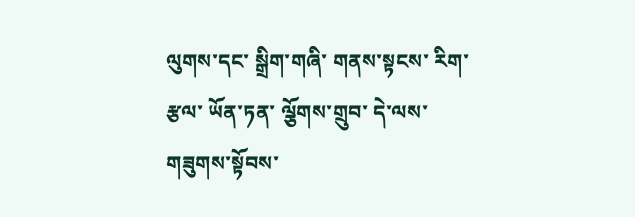ལུགས་དང་ སྒྲིག་གཞི་ གནས་སྟངས་ རིག་རྩལ་ ཡོན་ཏན་ ལྕོགས་གྲུབ་ དེ་ལས་ གཟུགས་སྟོབས་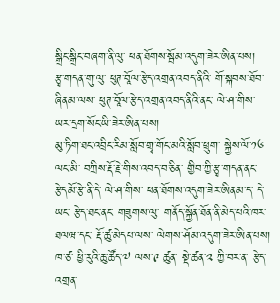སྒྲིང་སྒྲིང་བཞག་ནི་ལུ་ ཕན་ཐོགས་སྦོམ་འདུག་ཟེར་ཨིན་པས།
རྩྭ་གདན་གུ་ལུ་ ཕུཊ་བཱོལ་རྩེད་འགྲན་འབད་ནིའི་ གོ་སྐབས་ཐོབ་ཞིནམ་ལས་ ཕུཊ་བཱོལ་རྩེད་འགྲན་འབད་ནིའི་ནང་ ལེ་ཤ་གིས་ ཡར་དྲག་སོང་ཡི་ཟེར་ཨིན་པས།
མུ་ཏིག་ཐང་འབྲིང་རིམ་སློབ་གྲྭ་གོང་མའི་སློབ་ཕྲུག་ སྐྱེས་ལོ་༡༦ ལང་མི་ བཀྲིས་རྡོ་རྗེ་གིས་འབད་བ་ཅིན་ གྱིབ་ཀྱི་རྩྭ་གདན་ནང་ རྩེདམོ་རྩེ་ནི་དེ་ ལེ་ཤ་གིས་ ཕན་ཐོགས་འདུག་ཟེར་ཨིནམ་ད་ དེ་ཡང་ རྩེད་ཐང་ནང་ གཟུགས་ལུ་ གནོད་སྐྱོན་ཐོན་ནི་མེད་པའི་ཁར་ ཐལཝ་དང་ རྡོ་ཚུ་མེདཔ་ལས་ ལེགས་ཤོམ་འདུག་ཟེར་ཨིན་པས།
ཁ་ཙ་ ཕྱི་རུའི་ཆུ་ཚོད་༧ ལས་༩ ཚུན་ སྡེ་ཚན་༢ ཀྱི་བར་ན་ རྩེད་འགྲན་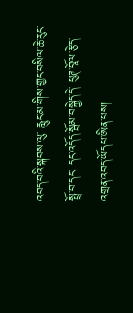འབད་བའི་སྐབས་ལུ་ རླུང་མ་གིས་གྱང་བསིལ་ཆེ་རུང་  སྤྲོ་བ་དང་ དང་འདོད་སྦོམ་བསྐྱེད་དེ་ ཕུཊ་བཱོལ་རྩེད་འགྲན་འབད་ཡོདཔ་ཨིན་པས།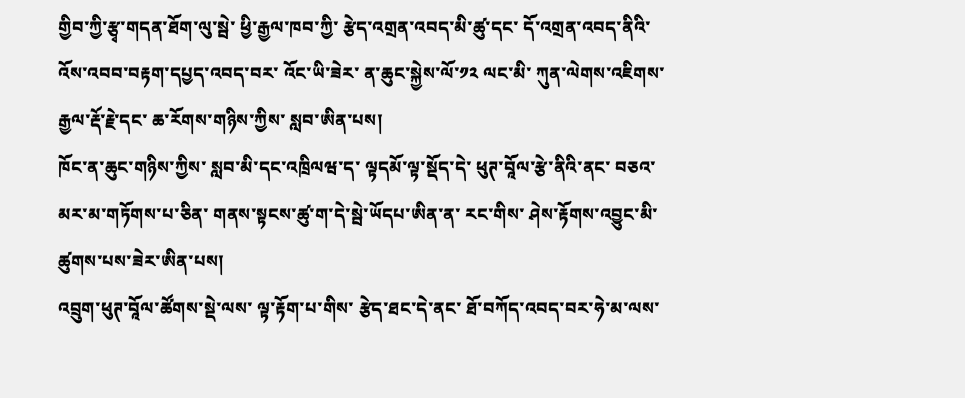གྱིབ་ཀྱི་རྩྭ་གདན་ཐོག་ལུ་སྦེ་ ཕྱི་རྒྱལ་ཁབ་ཀྱི་ རྩེད་འགྲན་འབད་མི་ཚུ་དང་ དོ་འགྲན་འབད་ནིའི་ འོས་འབབ་བརྟག་དཔྱད་འབད་བར་ འོང་ཡི་ཟེར་ ན་ཆུང་སྐྱེས་ལོ་༡༢ ལང་མི་ ཀུན་ལེགས་འཇིགས་རྒྱལ་རྡོ་རྗེ་དང་ ཆ་རོགས་གཉིས་ཀྱིས་ སླབ་ཨིན་པས།
ཁོང་ན་ཆུང་གཉིས་ཀྱིས་ སླབ་མི་དང་འཁྲིལཝ་ད་ ལྟདམོ་ལྟ་སྡོད་དེ་ ཕུཊ་བཱོལ་རྩེ་ནིའི་ནང་ བཅའ་མར་མ་གཏོགས་པ་ཅིན་ གནས་སྟངས་ཚུ་ག་དེ་སྦེ་ཡོདཔ་ཨིན་ན་ རང་གིས་ ཤེས་རྟོགས་འབྱུང་མི་ཚུགས་པས་ཟེར་ཨིན་པས།
འབྲུག་ཕུཊ་བཱོལ་ཚོགས་སྡེ་ལས་ ལྟ་རྟོག་པ་གིས་ རྩེད་ཐང་དེ་ནང་ ཐོ་བཀོད་འབད་བར་ཧེ་མ་ལས་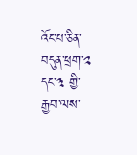འོང་པ་ཅིན་ བདུན་ཕྲག་༢ དང་༣ གྱི་ རྒྱབ་ལས་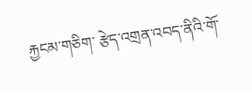རྐྱངམ་གཅིག་ རྩེད་འགྲན་འབད་ནིའི་གོ་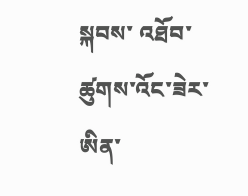སྐབས་ འཐོབ་ཚུགས་འོང་ཟེར་ ཨིན་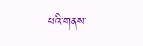པའི་གནས་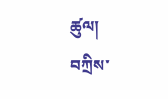ཚུལ།
བཀྲིས་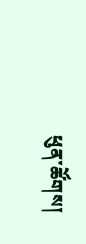ཕུན་ཚོགས།